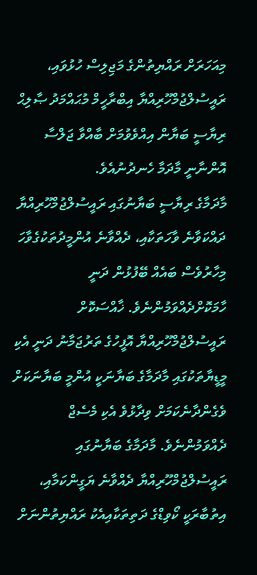މިއަހަރަށް ރައްޔިތުންގެ މަޖިލިސް ހުޅުވައި، ރައީސުލްޖުމްހޫރިއްޔާ އިބްރާހީމް މުޙައްމަދު ޞާލިޙް ރިޔާސީ ބަޔާން އިއްވެވުމަށް ބާއްވާ ޖަލްސާ އޮންނާނީ މާދަމާ ހެނދުނުއެވެ.
މާދަމާގެ ރިޔާސީ ބަޔާނުގައި ރައީސުލްޖުމްހޫރިއްޔާ ދައްކަވާނެ ވާހަތަކާއި، ދެއްވާނެ އުންމީދުތަކުގެވާހަ މިހާރުވެސް ބައެއް ބޭފުޅުން ދަނީ ހާމަކޮށްދެއްވަމުންނެވެ. ޚާއްސަކޮށް ރައީސުލްޖުމްހޫރިއްޔާ އޮފީހުގެ ތަރުޖަމާނު ދަނީ އެކި މީޑީޔާތަކުގައި މާދަމާގެ ބަޔާނަކީ އުންމީ ބަޔާނަކަށް ވެގެންދާނެކަމަށް ވިދާޅުވެ އެކި މެސެޖް ދެއްވަމުންނެވެ. މާދަމާގެ ބަޔާނުގައި ރައީސުލްޖުމްހޫރިއްޔާ ދެއްވާނެ ޔަގީންކަމާއި، އިތުބާރަކީ ކޯވިޑްގެ ދަތިތަކާއިއެކު ރައްޔިތުންނަށް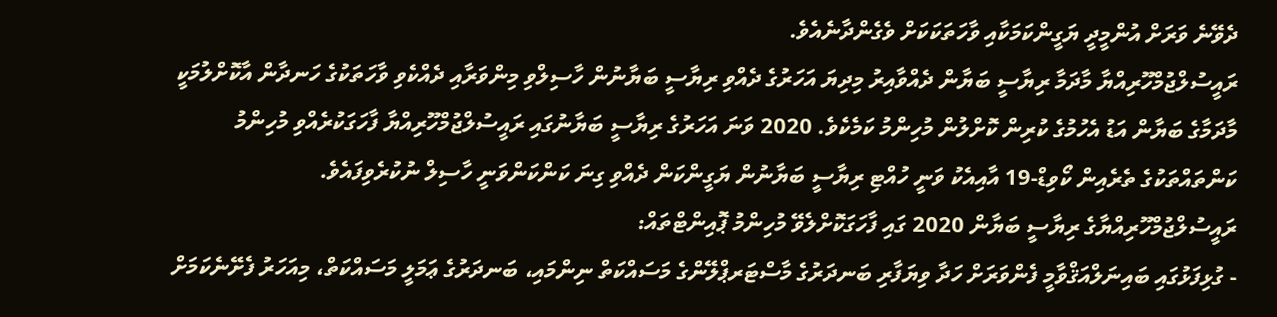ދެވޭނެ ވަރަށް އުންމީދީ ޔަގީންކަމަކާއި ވާހަތަކަކަށް ވެގެންދާނެއެވެ.
ރައީސުލްޖުމްހޫރިއްޔާ މާދަމާ ރިޔާސީ ބަޔާން ދެއްވާއިރު މިދިޔަ އަހަރުގެ ދެއްވި ރިޔާސީ ބަޔާނުން ހާސިލްވި މިންވަރާއި ދެއްކެވި ވާހަތަކުގެ ހަނދާން އާކޮށްލުމަކީ މާދަމާގެ ބަޔާން އަޑު އެހުމުގެ ކުރިން ކޮށްލުން މުހިންމު ކަމެކެވެ. 2020 ވަނަ އަހަރުގެ ރިޔާސީ ބަޔާނުގައި ރައީސުލްޖުމްހޫރިއްޔާ ފާހަގަކުރެއްވި މުހިންމު ކަންތައްތަކުގެ ތެރެއިން ކޯވިޑް-19 އާއިއެކު ވަނީ ހުއްޓި ރިޔާސީ ބަޔާނުން ޔަގީންކަން ދެއްވި ގިނަ ކަންކަންވަނީ ހާސިލް ނުކުރެވިފައެވެ.
ރައީސުލްޖުމްހޫރިއްޔާގެ ރިޔާސީ ބަޔާން 2020 ގައި ފާހަގަކޮށްލެވޭ މުހިންމު ޕޮއިންޓްތައް:
- ގުޅިފަޅުގައި ބައިނަލްއަޤްވާމީ ފެންވަރަށް ހަދާ ވިޔަފާރި ބަނދަރުގެ މާސްޓަރޕްލޭންގެ މަސައްކަތް ނިންމައި، ބަނދަރުގެ ޢަމަލީ މަސައްކަތް، މިއަހަރު ފެށޭނެކަމަށް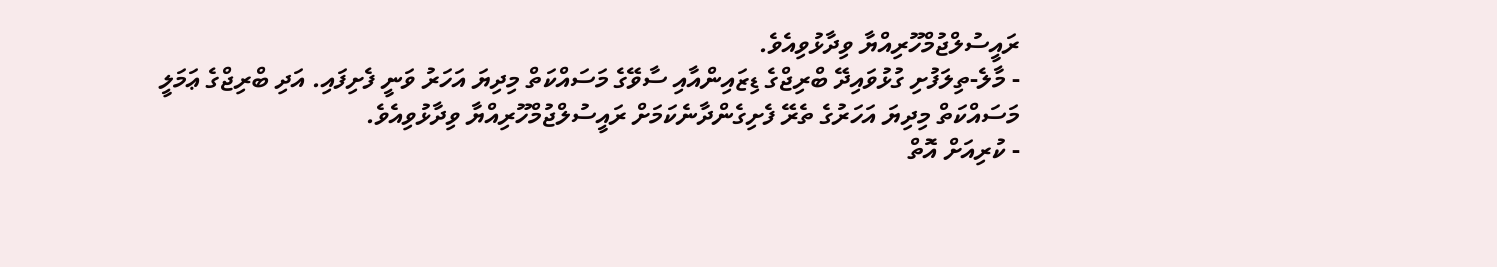ރައީސުލްޖުމްހޫރިއްޔާ ވިދާޅުވިއެވެ.
- މާލެ-ތިލަފުށި ގުޅުވައިދޭ ބްރިޖްގެ ޑިޒައިންއާއި ސާވޭގެ މަސައްކަތް މިދިޔަ އަހަރު ވަނީ ފެށިފައި. އަދި ބްރިޖްގެ ޢަމަލީ މަސައްކަތް މިދިޔަ އަހަރުގެ ތެރޭ ފެށިގެންދާނެކަމަށް ރައީސުލްޖުމްހޫރިއްޔާ ވިދާޅުވިއެވެ.
- ކުރިއަށް އޮތް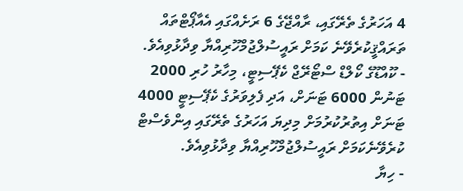4 އަހަރުގެ ތެރޭގައި، ރާއްޖޭގެ 6 ރަށެއްގައި އެއާޕޯޓްތައް ތަރައްޤީކުރެވޭނެ ކަމަށް ރައީސުލްޖުމްހޫރިއްޔާ ވިދާޅުވިއެވެ.
- ކޫއްޑޫގެ ކޯލްޑް ސްޓޯރޭޖް ކެޕޭސިޓީ، މިހާރު ހުރި 2000 ޓަނުން 6000 ޓަނަށް، އަދި ފެލިވަރުގެ ކެޕޭސިޓީ 4000 ޓަނަށް އިތުރުކުރުމަށް މިދިޔަ އަހަރުގެ ތެރޭގައި އިންވެސްޓް ކުރެވޭނެކަމަށް ރައީސުލްޖުމްހޫރިއްޔާ ވިދާޅުވިއެވެ.
- ހިޔާ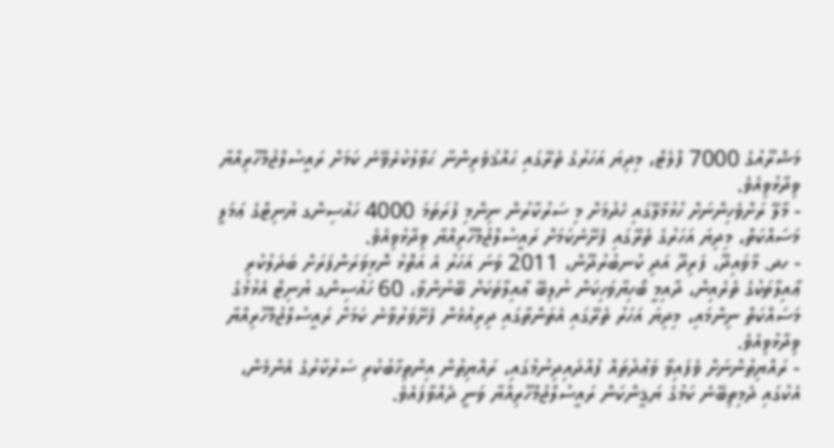މަޝްރޫއުގެ 7000 ފްލެޓް، މިދިޔަ އަހަރުގެ ތެރޭގައި ޙައްޤުވެރިންނާ ޙަވާލުކުރެވޭނެ ކަމަށް ރައީސުލްޖުމްހޫރިއްޔާ ވިދާޅުވިއެވެ.
- މާލޭ ރަށްވެހިންނަށް ހުޅުމާލޭގައި ހެދުމަށް މި ސަރުކާރުން ނިންމި ފުރަތަމަ 4000 ހައުސިންގ ޔުނިޓްގެ ޢަމަލީ މަސައްކަތް، މިދިޔަ އަހަރުގެ ތެރޭގައި ފެށޭނެކަމަށް ރައީސުލްޖުމްހޫރިއްޔާ ވިދާޅުވިއެވެ.
- ހދ. މާވައިދޫ، ފަރިދޫ އަދި ކުނބުރުދޫން، 2011 ވަނަ އަހަރު އެ އަތޮޅު ނޮޅިވަރަންފަރަށް ބަދަލުކުރި ޢާއިލާތަކުގެ ތެރެއިން، ދާއިމީ ބޯހިޔާވަހިކަން ނުލިބޭ ޢާއިލާތަކަށް ބޭނުންވާ، 60 ހައުސިންގ ޔުނިޓް އެޅުމުގެ މަސައްކަތް ނިންމައި، މިދިޔަ އަހަރު ތެރޭގައި އެތަންތާގައި ދިރިއުޅެން ފެށޭވަރުވާނެ ކަމަށް ރައީސުލްޖުމްހޫރިއްޔާ ވިދާޅުވިއެވެ.
- ރައްޔިތުންނަށް ވެފައިވާ ވަޢުދުތައް ފުއްދައިދިނުމުގައި، ރައްޔިތުން އިންތިޚާބުކުރި ސަރުކާރުގެ އެންމެން، އެކުގައި ދެމިތިބޭނެ ކަމުގެ ޔަޤީންކަން ރައީސުލްޖުމްހޫރިއްޔާ ވަނީ ދެއްވާފައެވެ.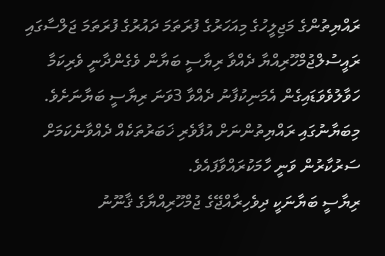ރައްޔިތުންގެ މަޖިލީހުގެ މިއަހަރުގެ ފުރަތަމަ ދައުރުގެ ފުރަތަމަ ޖަލްސާގައި ރައީސުލްޖުމްހޫރިއްޔާ ދެއްވާ ރިޔާސީ ބަޔާން ވެގެންދާނީ ވެރިކަމާ ހަވާލުވެވަޑައިގެން އެމަނިކުފާނު ދެއްވާ 3ވަނަ ރިޔާސީ ބަޔާނަށެވެ. މިބަޔާނުގައި ރައްޔިތުންނަށް އުފާވެރި ޚަބަރުތަކެއް ދެއްވާނެކަމަށް ސަރުކާރުން ވަނީ ހާމަކުރައްވާފައެވެ.
ރިޔާސީ ބަޔާނަކީ ދިވެހިރާއްޖޭގެ ޖުމްހޫރިއްޔާގެ ޤާނޫނު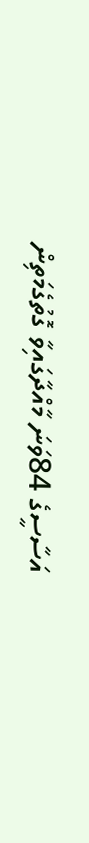އަސާސީގެ 84ވަނަ މާއްދާގައިވާ ގޮތުގެމަތިން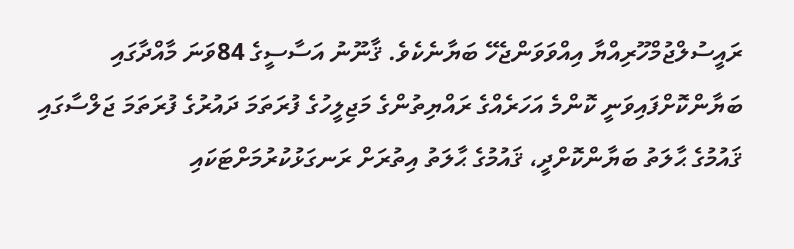ރައީސުލްޖުމްހޫރިއްޔާ އިއްވަވަންޖެހޭ ބަޔާނެކެވެ. ޤާނޫނު އަސާސީގެ 84ވަނަ މާއްދާގައި ބަޔާންކޮށްފައިވަނީ ކޮންމެ އަހަރެއްގެ ރައްޔިތުންގެ މަޖިލީހުގެ ފުރަތަމަ ދައުރުގެ ފުރަތަމަ ޖަލްސާގައި ޤައުމުގެ ޙާލަތު ބަޔާންކޮށްދީ، ޤައުމުގެ ޙާލަތު އިތުރަށް ރަނގަޅުކުރުމަށްޓަކައި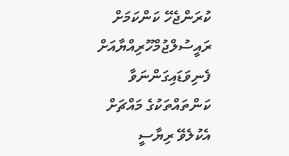ކުރަންޖެހޭ ކަންކަމަށް ރައީސުލްޖުމްހޫރިއްޔާއަށް ފެނިވަޑައިގަންނަވާ ކަންތައްތަކުގެ މައްޗަށް އެކުލެވޭ ރިޔާސީ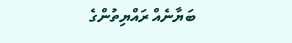ބަޔާނެއް ރައްޔިތުންގެ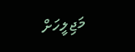މަޖިލީހަށް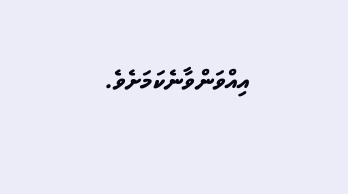އިއްވަންވާނެކަމަށެވެ.